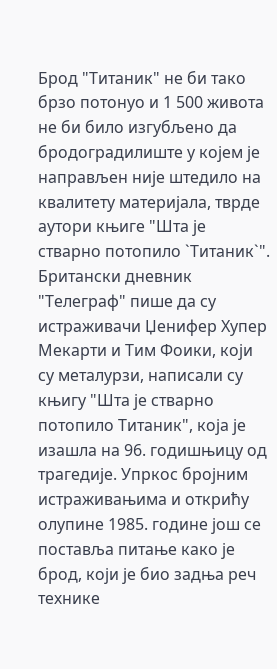Брод "Титаник" не би тако брзо потонуо и 1 500 живота не би било изгубљено да бродоградилиште у којем је направљен није штедило на квалитету материјала, тврде аутори књиге "Шта је стварно потопило `Титаник`".
Британски дневник "Телеграф" пише да су истраживачи Џенифер Хупер Мекарти и Тим Фоики, који су металурзи, написали су књигу "Шта је стварно потопило Титаник", која је изашла на 96. годишњицу од трагедије. Упркос бројним истраживањима и открићу олупине 1985. године још се поставља питање како је брод, који је био задња реч технике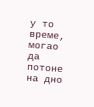у то време, могао да потоне на дно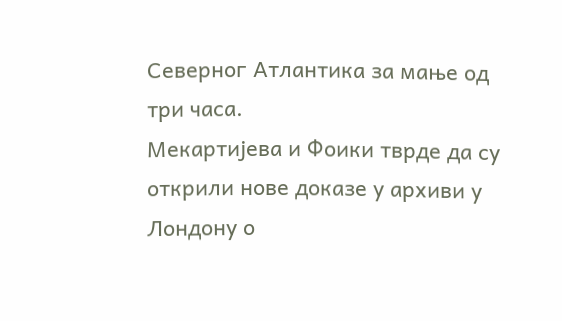Северног Атлантика за мање од три часа.
Мекартијева и Фоики тврде да су открили нове доказе у архиви у Лондону о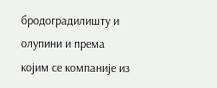бродоградилишту и олупини и према којим се компаније из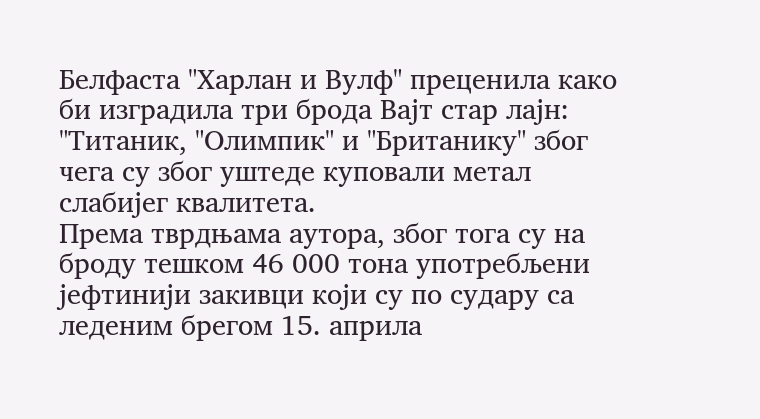Белфаста "Харлан и Вулф" преценила како би изградила три брода Вајт стар лајн: "Титаник, "Олимпик" и "Британику" због чега су због уштеде куповали метал слабијег квалитета.
Према тврдњама аутора, због тога су на броду тешком 46 000 тона употребљени јефтинији закивци који су по судару са леденим брегом 15. априла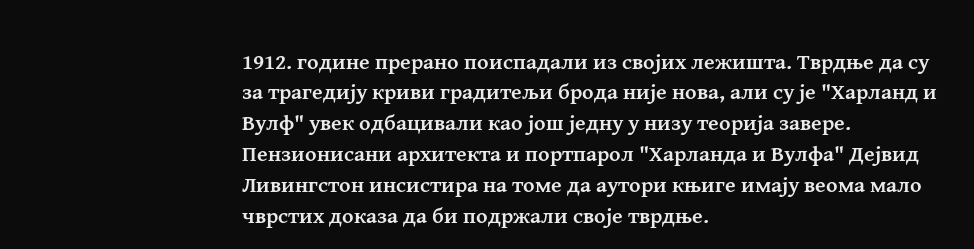1912. године прерано поиспадали из својих лежишта. Тврдње да су за трагедију криви градитељи брода није нова, али су је "Харланд и Вулф" увек одбацивали као још једну у низу теорија завере.
Пензионисани архитекта и портпарол "Харланда и Вулфа" Дејвид Ливингстон инсистира на томе да аутори књиге имају веома мало чврстих доказа да би подржали своје тврдње.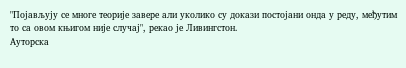"Појављују се многе теорије завере али уколико су докази постојани онда у реду, међутим то са овом књигом није случај", рекао је Ливингстон.
Ауторска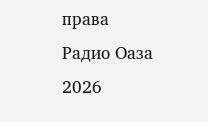права Радио Оаза 2026